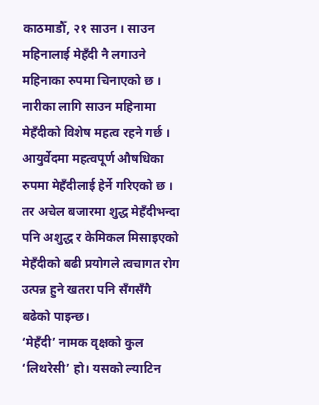काठमाडौँ, २१ साउन । साउन महिनालाई मेहँदी नै लगाउने महिनाका रुपमा चिनाएको छ । नारीका लागि साउन महिनामा मेहँदीको विशेष महत्व रहने गर्छ ।
आयुर्वेदमा महत्वपूर्ण औषधिका रुपमा मेहँदीलाई हेर्ने गरिएको छ । तर अचेल बजारमा शुद्ध मेहँदीभन्दा पनि अशुद्ध र केमिकल मिसाइएको मेहँदीको बढी प्रयोगले त्वचागत रोग उत्पन्न हुने खतरा पनि सँगसँगै बढेको पाइन्छ।
‘मेहँदी’ नामक वृक्षको कुल ‘लिथरेसी’ हो। यसको ल्याटिन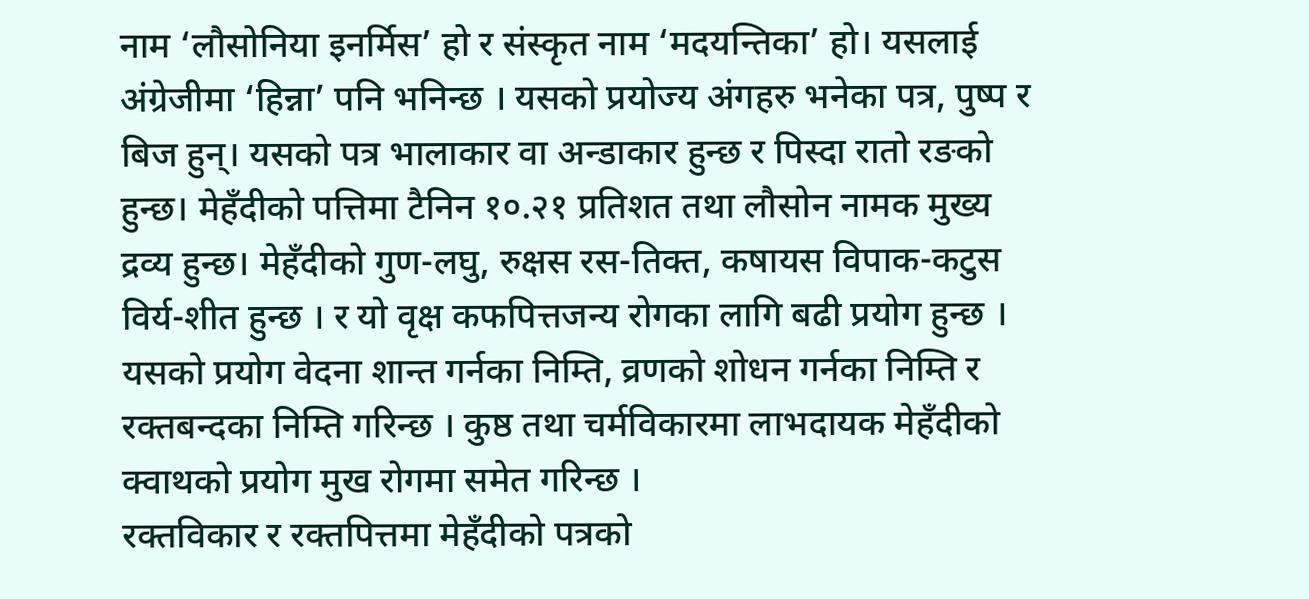नाम ‘लौसोनिया इनर्मिस’ हो र संस्कृत नाम ‘मदयन्तिका’ हो। यसलाई अंग्रेजीमा ‘हिन्ना’ पनि भनिन्छ । यसको प्रयोज्य अंगहरु भनेका पत्र, पुष्प र बिज हुन्। यसको पत्र भालाकार वा अन्डाकार हुन्छ र पिस्दा रातो रङको हुन्छ। मेहँदीको पत्तिमा टैनिन १०.२१ प्रतिशत तथा लौसोन नामक मुख्य द्रव्य हुन्छ। मेहँदीको गुण-लघु, रुक्षस रस-तिक्त, कषायस विपाक-कटुस विर्य-शीत हुन्छ । र यो वृक्ष कफपित्तजन्य रोगका लागि बढी प्रयोग हुन्छ ।
यसको प्रयोग वेदना शान्त गर्नका निम्ति, व्रणको शोधन गर्नका निम्ति र रक्तबन्दका निम्ति गरिन्छ । कुष्ठ तथा चर्मविकारमा लाभदायक मेहँदीको क्वाथको प्रयोग मुख रोगमा समेत गरिन्छ ।
रक्तविकार र रक्तपित्तमा मेहँदीको पत्रको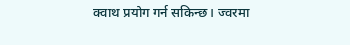क्वाथ प्रयोग गर्न सकिन्छ। ज्वरमा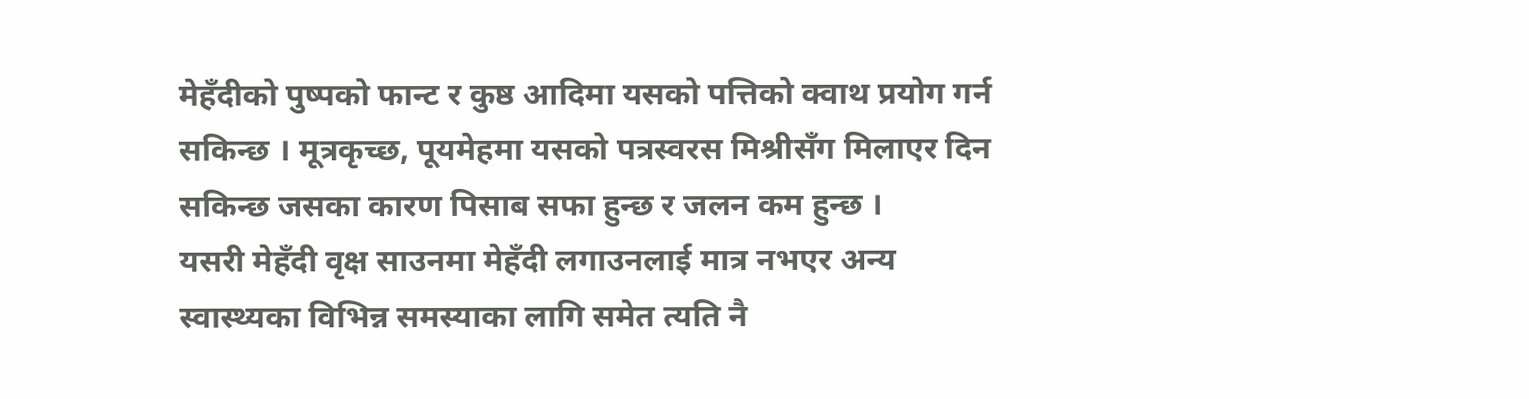मेहँदीको पुष्पको फान्ट र कुष्ठ आदिमा यसको पत्तिको क्वाथ प्रयोग गर्न सकिन्छ । मूत्रकृच्छ, पूयमेहमा यसको पत्रस्वरस मिश्रीसँग मिलाएर दिन सकिन्छ जसका कारण पिसाब सफा हुन्छ र जलन कम हुन्छ ।
यसरी मेहँदी वृक्ष साउनमा मेहँदी लगाउनलाई मात्र नभएर अन्य स्वास्थ्यका विभिन्न समस्याका लागि समेत त्यति नै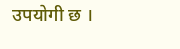उपयोगी छ ।